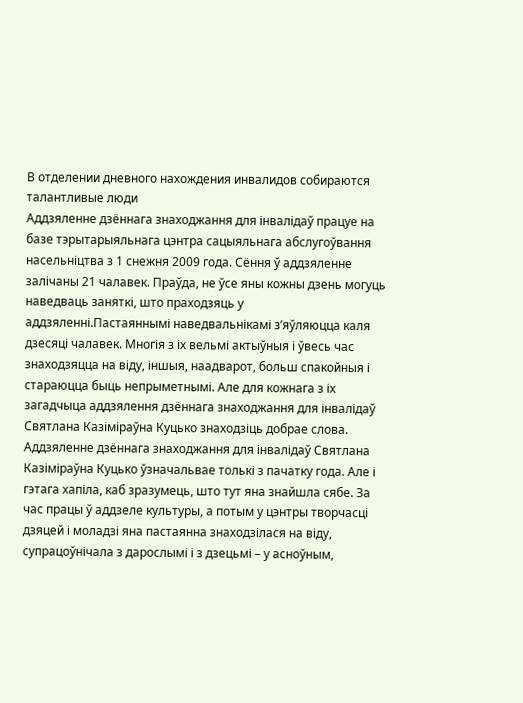В отделении дневного нахождения инвалидов собираются талантливые люди
Аддзяленне дзённага знаходжання для інвалідаў працуе на базе тэрытарыяльнага цэнтра сацыяльнага абслугоўвання насельніцтва з 1 снежня 2009 года. Сёння ў аддзяленне залічаны 21 чалавек. Праўда, не ўсе яны кожны дзень могуць наведваць заняткі, што праходзяць у аддзяленні.Пастаяннымі наведвальнікамі з’яўляюцца каля дзесяці чалавек. Многія з іх вельмі актыўныя і ўвесь час знаходзяцца на віду, іншыя, наадварот, больш спакойныя і стараюцца быць непрыметнымі. Але для кожнага з іх загадчыца аддзялення дзённага знаходжання для інвалідаў Святлана Казіміраўна Куцько знаходзіць добрае слова.
Аддзяленне дзённага знаходжання для інвалідаў Святлана Казіміраўна Куцько ўзначальвае толькі з пачатку года. Але і гэтага хапіла, каб зразумець, што тут яна знайшла сябе. За час працы ў аддзеле культуры, а потым у цэнтры творчасці дзяцей і моладзі яна пастаянна знаходзілася на віду, супрацоўнічала з дарослымі і з дзецьмі – у асноўным,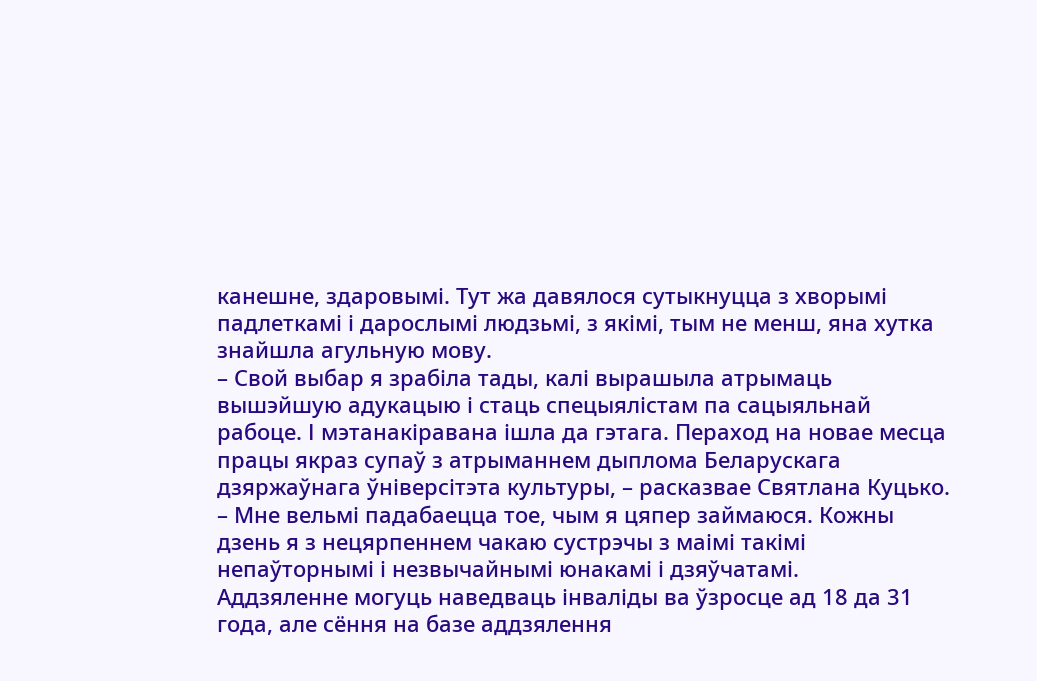канешне, здаровымі. Тут жа давялося сутыкнуцца з хворымі падлеткамі і дарослымі людзьмі, з якімі, тым не менш, яна хутка знайшла агульную мову.
– Свой выбар я зрабіла тады, калі вырашыла атрымаць вышэйшую адукацыю і стаць спецыялістам па сацыяльнай рабоце. І мэтанакіравана ішла да гэтага. Пераход на новае месца працы якраз супаў з атрыманнем дыплома Беларускага дзяржаўнага ўніверсітэта культуры, – расказвае Святлана Куцько. – Мне вельмі падабаецца тое, чым я цяпер займаюся. Кожны дзень я з нецярпеннем чакаю сустрэчы з маімі такімі непаўторнымі і незвычайнымі юнакамі і дзяўчатамі.
Аддзяленне могуць наведваць інваліды ва ўзросце ад 18 да 31 года, але сёння на базе аддзялення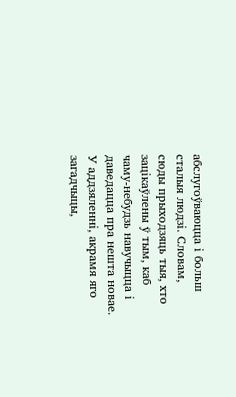абслугоўваюцца і больш сталыя людзі. Словам, сюды прыходзяць тыя, хто зацікаўлены ў тым, каб чаму-небудзь навучыцца і даведацца пра нешта новае.
У аддзяленні, акрамя яго загадчыцы,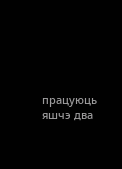працуюць яшчэ два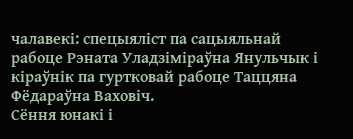чалавекі: спецыяліст па сацыяльнай рабоце Рэната Уладзіміраўна Янульчык і кіраўнік па гуртковай рабоце Таццяна Фёдараўна Ваховіч.
Сёння юнакі і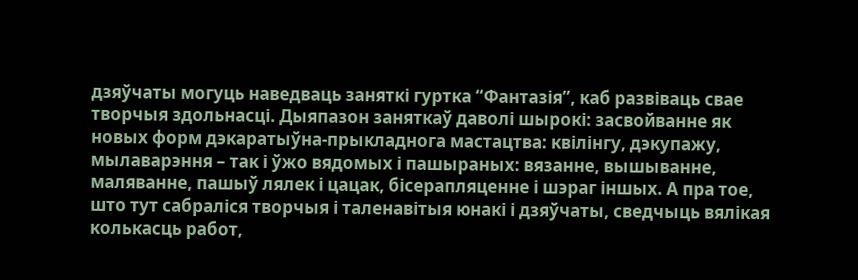дзяўчаты могуць наведваць заняткі гуртка “Фантазія”, каб развіваць свае творчыя здольнасці. Дыяпазон заняткаў даволі шырокі: засвойванне як новых форм дэкаратыўна-прыкладнога мастацтва: квілінгу, дэкупажу, мылаварэння – так і ўжо вядомых і пашыраных: вязанне, вышыванне, маляванне, пашыў лялек і цацак, бісерапляценне і шэраг іншых. А пра тое, што тут сабраліся творчыя і таленавітыя юнакі і дзяўчаты, сведчыць вялікая колькасць работ,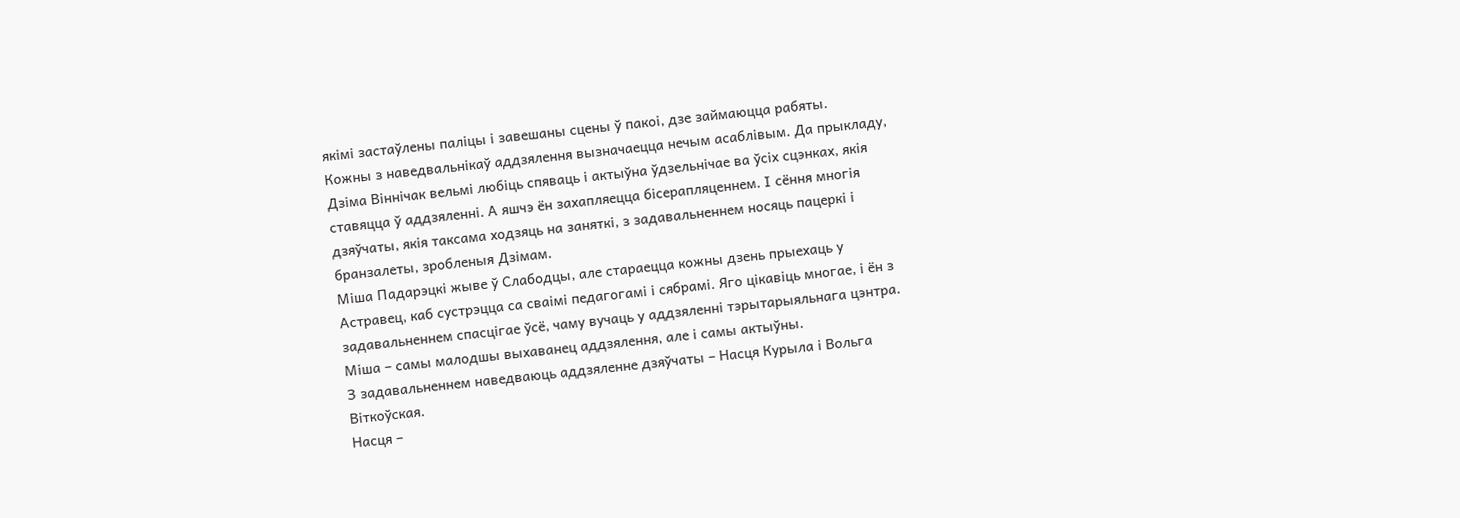якімі застаўлены паліцы і завешаны сцены ў пакоі, дзе займаюцца рабяты.
Кожны з наведвальнікаў аддзялення вызначаецца нечым асаблівым. Да прыкладу, Дзіма Віннічак вельмі любіць спяваць і актыўна ўдзельнічае ва ўсіх сцэнках, якія ставяцца ў аддзяленні. А яшчэ ён захапляецца бісерапляценнем. І сёння многія дзяўчаты, якія таксама ходзяць на заняткі, з задавальненнем носяць пацеркі і бранзалеты, зробленыя Дзімам.
Міша Падарэцкі жыве ў Слабодцы, але стараецца кожны дзень прыехаць у Астравец, каб сустрэцца са сваімі педагогамі і сябрамі. Яго цікавіць многае, і ён з задавальненнем спасцігае ўсё, чаму вучаць у аддзяленні тэрытарыяльнага цэнтра. Міша – самы малодшы выхаванец аддзялення, але і самы актыўны.
З задавальненнем наведваюць аддзяленне дзяўчаты – Насця Курыла і Вольга Віткоўская.
Насця –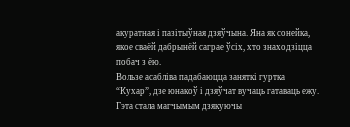акуратная і пазітыўная дзяўчына. Яна як сонейка, якое сваёй дабрынёй саграе ўсіх, хто знаходзіцца побач з ёю.
Вользе асабліва падабаюцца заняткі гуртка “Кухар”, дзе юнакоў і дзяўчат вучаць гатаваць ежу. Гэта стала магчымым дзякуючы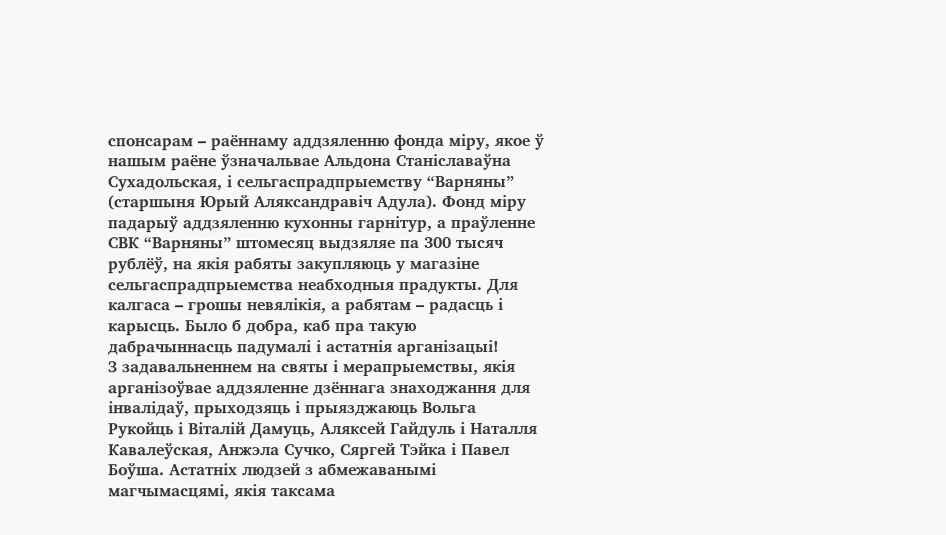спонсарам – раённаму аддзяленню фонда міру, якое ў нашым раёне ўзначальвае Альдона Станіславаўна Сухадольская, і сельгаспрадпрыемству “Варняны” (старшыня Юрый Аляксандравіч Адула). Фонд міру падарыў аддзяленню кухонны гарнітур, а праўленне СВК “Варняны” штомесяц выдзяляе па 300 тысяч рублёў, на якія рабяты закупляюць у магазіне сельгаспрадпрыемства неабходныя прадукты. Для калгаса – грошы невялікія, а рабятам – радасць і карысць. Было б добра, каб пра такую дабрачыннасць падумалі і астатнія арганізацыі!
З задавальненнем на святы і мерапрыемствы, якія арганізоўвае аддзяленне дзённага знаходжання для інвалідаў, прыходзяць і прыязджаюць Вольга Рукойць і Віталій Дамуць, Аляксей Гайдуль і Наталля Кавалеўская, Анжэла Сучко, Сяргей Тэйка і Павел Боўша. Астатніх людзей з абмежаванымі магчымасцямі, якія таксама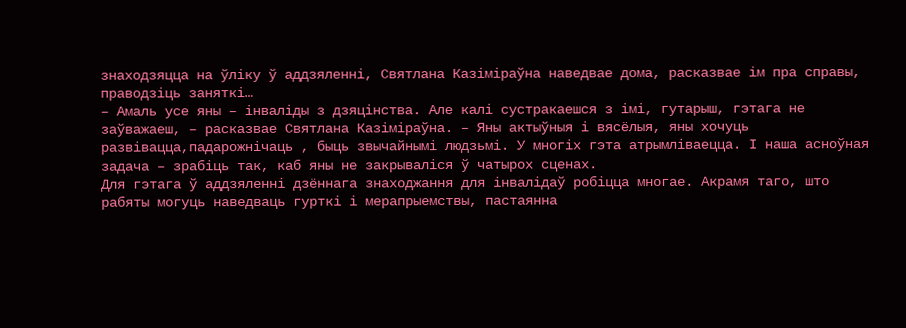знаходзяцца на ўліку ў аддзяленні, Святлана Казіміраўна наведвае дома, расказвае ім пра справы, праводзіць заняткі…
– Амаль усе яны – інваліды з дзяцінства. Але калі сустракаешся з імі, гутарыш, гэтага не заўважаеш, – расказвае Святлана Казіміраўна. – Яны актыўныя і вясёлыя, яны хочуць развівацца,падарожнічаць , быць звычайнымі людзьмі. У многіх гэта атрымліваецца. І наша асноўная задача – зрабіць так, каб яны не закрываліся ў чатырох сценах.
Для гэтага ў аддзяленні дзённага знаходжання для інвалідаў робіцца многае. Акрамя таго, што рабяты могуць наведваць гурткі і мерапрыемствы, пастаянна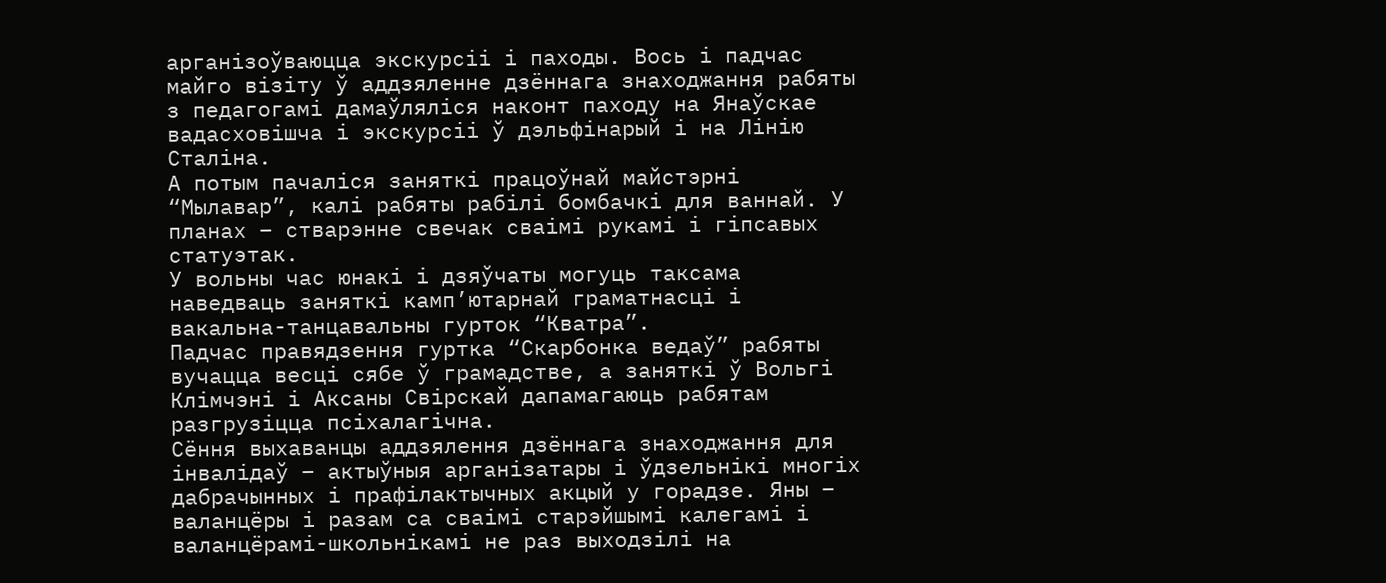арганізоўваюцца экскурсіі і паходы. Вось і падчас майго візіту ў аддзяленне дзённага знаходжання рабяты з педагогамі дамаўляліся наконт паходу на Янаўскае вадасховішча і экскурсіі ў дэльфінарый і на Лінію Сталіна.
А потым пачаліся заняткі працоўнай майстэрні “Мылавар”, калі рабяты рабілі бомбачкі для ваннай. У планах – стварэнне свечак сваімі рукамі і гіпсавых статуэтак.
У вольны час юнакі і дзяўчаты могуць таксама наведваць заняткі камп’ютарнай граматнасці і вакальна-танцавальны гурток “Кватра”.
Падчас правядзення гуртка “Скарбонка ведаў” рабяты вучацца весці сябе ў грамадстве, а заняткі ў Вольгі Клімчэні і Аксаны Свірскай дапамагаюць рабятам разгрузіцца псіхалагічна.
Сёння выхаванцы аддзялення дзённага знаходжання для інвалідаў – актыўныя арганізатары і ўдзельнікі многіх дабрачынных і прафілактычных акцый у горадзе. Яны – валанцёры і разам са сваімі старэйшымі калегамі і валанцёрамі-школьнікамі не раз выходзілі на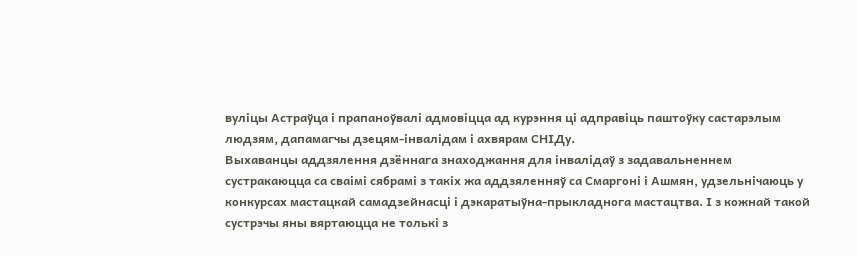вуліцы Астраўца і прапаноўвалі адмовіцца ад курэння ці адправіць паштоўку састарэлым людзям, дапамагчы дзецям-інвалідам і ахвярам СНІДу.
Выхаванцы аддзялення дзённага знаходжання для інвалідаў з задавальненнем сустракаюцца са сваімі сябрамі з такіх жа аддзяленняў са Смаргоні і Ашмян, удзельнічаюць у конкурсах мастацкай самадзейнасці і дэкаратыўна-прыкладнога мастацтва. І з кожнай такой сустрэчы яны вяртаюцца не толькі з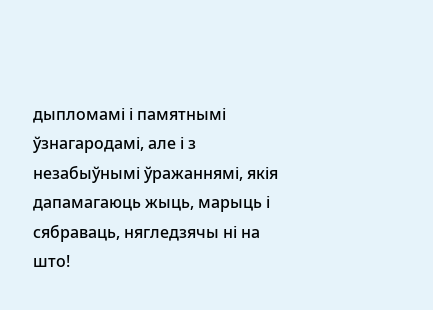дыпломамі і памятнымі ўзнагародамі, але і з незабыўнымі ўражаннямі, якія дапамагаюць жыць, марыць і сябраваць, нягледзячы ні на што!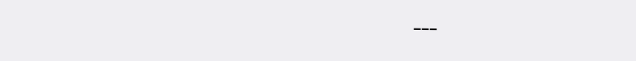---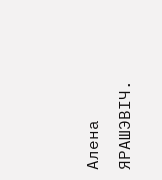Алена ЯРАШЭВІЧ.